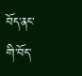བོད་ནང་གི་བོད་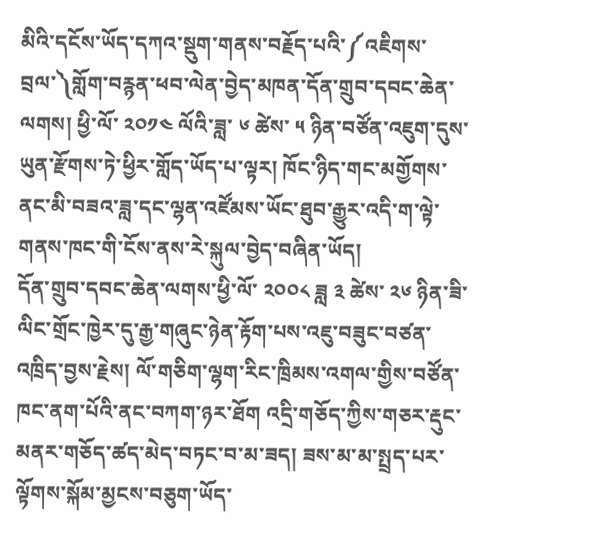མིའི་དངོས་ཡོད་དཀའ་སྡུག་གནས་བརྗོད་པའི་༼འཇིགས་བྲལ་༽གློག་བརྙན་ཕབ་ལེན་བྱེད་མཁན་དོན་གྲུབ་དབང་ཆེན་ལགས། ཕྱི་ལོ་ ༢༠༡༤ ལོའི་ཟླ་ ༦ ཚེས་ ༥ ཉིན་བཙོན་འཇུག་དུས་ཡུན་རྫོགས་ཏེ་ཕྱིར་གློད་ཡོད་པ་ལྟར། ཁོང་ཉིད་གང་མགྱོགས་ནང་མི་བཟའ་ཟླ་དང་ལྷན་འཛོམས་ཡོང་ཐུབ་རྒྱུར་འདི་ག་ལྟེ་གནས་ཁང་གི་ངོས་ནས་རེ་སྐུལ་བྱེད་བཞིན་ཡོད།
དོན་གྲུབ་དབང་ཆེན་ལགས་ཕྱི་ལོ་ ༢༠༠༨ ཟླ ༣ ཚེས་ ༢༦ ཉིན་ཟི་ལིང་གྲོང་ཁྱེར་དུ་རྒྱ་གཞུང་ཉེན་རྟོག་པས་འཇུ་བཟུང་བཙན་འཁྲིད་བྱས་རྗེས། ལོ་གཅིག་ལྷག་རིང་ཁྲིམས་འགལ་གྱིས་བཙོན་ཁང་ནག་པོའི་ནང་བཀག་ཉར་ཐོག འདྲི་གཅོད་ཀྱིས་གཅར་རྡུང་མནར་གཅོད་ཚད་མེད་བཏང་བ་མ་ཟད། ཟས་མ་མ་སྤྲད་པར་ལྟོགས་སྐོམ་མྱངས་བཅུག་ཡོད་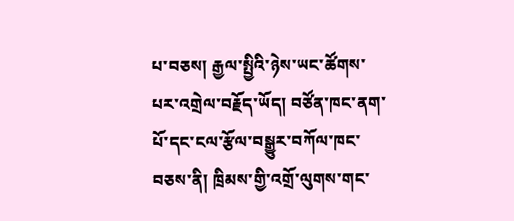པ་བཅས། རྒྱལ་སྤྱིའི་ཉེས་ཡང་ཚོགས་པར་འགྲེལ་བརྗོད་ཡོད། བཙོན་ཁང་ནག་པོ་དང་ངལ་རྩོལ་བསྒྱུར་བཀོལ་ཁང་བཅས་ནི། ཁྲིམས་གྱི་འགྲོ་ལུགས་གང་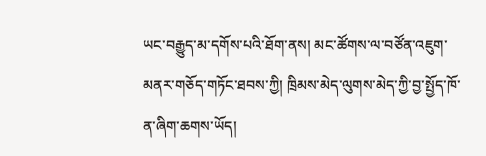ཡང་བརྒྱུད་མ་དགོས་པའི་ཐོག་ནས། མང་ཚོགས་ལ་བཙོན་འཇུག་མནར་གཅོད་གཏོང་ཐབས་ཀྱི། ཁྲིམས་མེད་ལུགས་མེད་ཀྱི་བྱ་སྤྱོད་ཁོ་ན་ཞིག་ཆགས་ཡོད།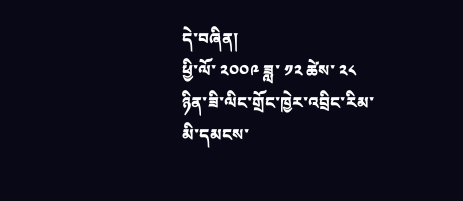དེ་བཞིན།
ཕྱི་ལོ་ ༢༠༠༩ ཟླ་ ༡༢ ཚེས་ ༢༨ ཉིན་ཟི་ལིང་གྲོང་ཁྱེར་འབྲིང་རིམ་མི་དམངས་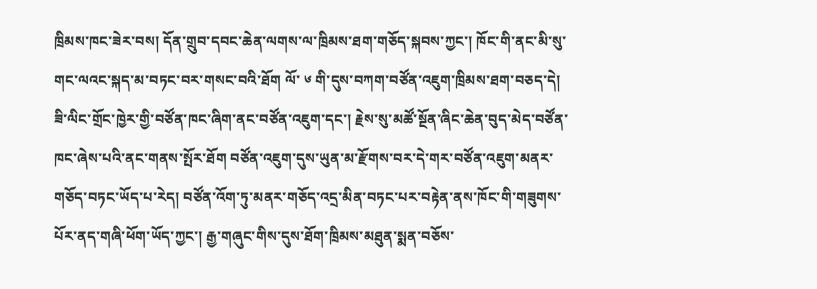ཁྲིམས་ཁང་ཟེར་བས། དོན་གྲུབ་དབང་ཆེན་ལགས་ལ་ཁྲིམས་ཐག་གཅོད་སྐབས་ཀྱང་། ཁོང་གི་ནང་མི་སུ་གང་ལའང་སྐད་མ་བཏང་བར་གསང་བའི་ཐོག ལོ་ ༦ གི་དུས་བཀག་བཙོན་འཇུག་ཁྲིམས་ཐག་བཅད་དེ། ཟི་ལིང་གྲོང་ཁྱེར་གྱི་བཙོན་ཁང་ཞིག་ནང་བཙོན་འཇུག་དང་། རྗེས་སུ་མཚོ་སྔོན་ཞིང་ཆེན་བུད་མེད་བཙོན་ཁང་ཞེས་པའི་ནང་གནས་སྤོར་ཐོག བཙོན་འཇུག་དུས་ཡུན་མ་རྫོགས་བར་དེ་གར་བཙོན་འཇུག་མནར་གཅོད་བཏང་ཡོད་པ་རེད། བཙོན་འོག་ཏུ་མནར་གཅོད་འདྲ་མིན་བཏང་པར་བརྟེན་ནས་ཁོང་གི་གཟུགས་པོར་ནད་གཞི་ཕོག་ཡོད་ཀྱང་། རྒྱ་གཞུང་གིས་དུས་ཐོག་ཁྲིམས་མཐུན་སྨན་བཅོས་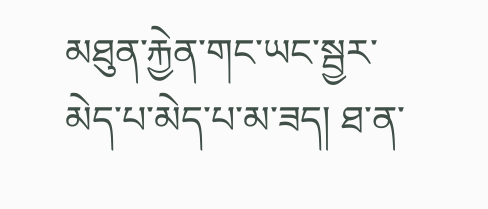མཐུན་རྐྱེན་གང་ཡང་སྦྱར་མེད་པ་མེད་པ་མ་ཟད། ཐ་ན་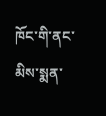ཁོང་གི་ནང་མིས་སྨན་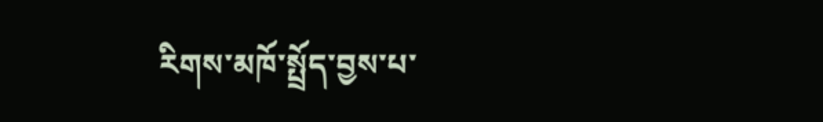རིགས་མཁོ་སྤྲོད་བྱས་པ་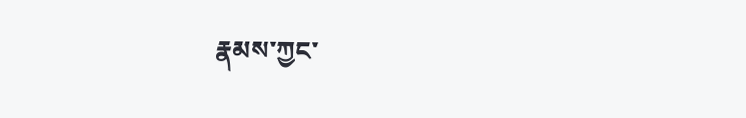རྣམས་ཀྱང་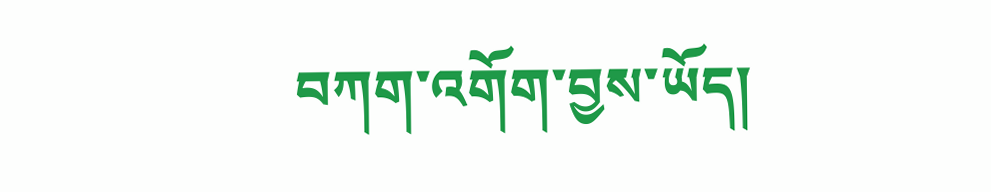བཀག་འགོག་བྱས་ཡོད།